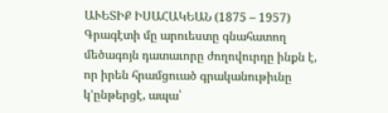ԱՒԵՏԻՔ ԻՍԱՀԱԿԵԱՆ (1875 – 1957)
Գրագէտի մը արուեստը գնահատող մեծագոյն դատաւորը ժողովուրդը ինքն է, որ իրեն հրամցուած գրականութիւնը կ’ընթերցէ, ապա՝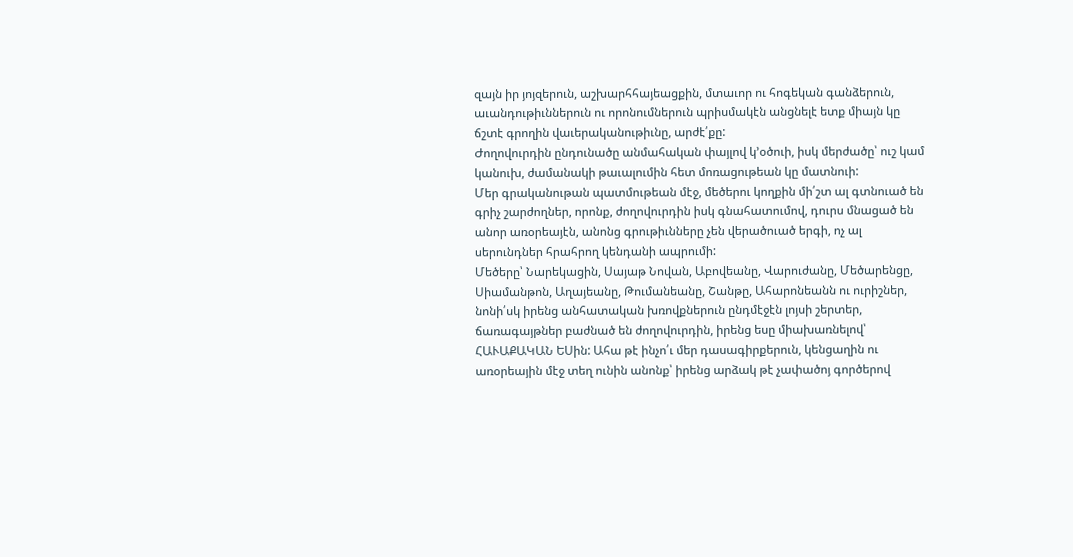զայն իր յոյզերուն, աշխարհհայեացքին, մտաւոր ու հոգեկան գանձերուն, աւանդութիւններուն ու որոնումներուն պրիսմակէն անցնելէ ետք միայն կը ճշտէ գրողին վաւերականութիւնը, արժէ՛քը:
Ժողովուրդին ընդունածը անմահական փայլով կ’օծուի, իսկ մերժածը՝ ուշ կամ կանուխ, ժամանակի թաւալումին հետ մոռացութեան կը մատնուի:
Մեր գրականութան պատմութեան մէջ, մեծերու կողքին մի՛շտ ալ գտնուած են գրիչ շարժողներ, որոնք, ժողովուրդին իսկ գնահատումով, դուրս մնացած են անոր առօրեայէն, անոնց գրութիւնները չեն վերածուած երգի, ոչ ալ սերունդներ հրահրող կենդանի ապրումի:
Մեծերը՝ Նարեկացին, Սայաթ Նովան, Աբովեանը, Վարուժանը, Մեծարենցը, Սիամանթոն, Աղայեանը, Թումանեանը, Շանթը, Ահարոնեանն ու ուրիշներ, նոնի՛սկ իրենց անհատական խռովքներուն ընդմէջէն լոյսի շերտեր, ճառագայթներ բաժնած են ժողովուրդին, իրենց եսը միախառնելով՝ ՀԱՒԱՔԱԿԱՆ ԵՍին: Ահա թէ ինչո՛ւ մեր դասագիրքերուն, կենցաղին ու առօրեային մէջ տեղ ունին անոնք՝ իրենց արձակ թէ չափածոյ գործերով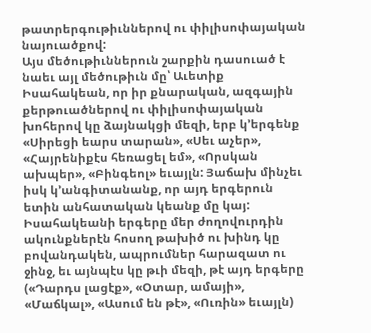թատրերգութիւններով ու փիլիսոփայական նայուածքով:
Այս մեծութիւններուն շարքին դասուած է նաեւ այլ մեծութիւն մը՝ Աւետիք Իսահակեան, որ իր քնարական, ազգային քերթուածներով ու փիլիսոփայական խոհերով կը ձայնակցի մեզի, երբ կ’երգենք «Սիրեցի եարս տարան», «Սեւ աչեր», «Հայրենիքէս հեռացել եմ», «Որսկան ախպեր», «Բինգեոլ» եւայլն: Յաճախ մինչեւ իսկ կ’անգիտանանք, որ այդ երգերուն ետին անհատական կեանք մը կայ: Իսահակեանի երգերը մեր ժողովուրդին ակունքներէն հոսող թախիծ ու խինդ կը բովանդակեն, ապրումներ հարազատ ու ջինջ, եւ այնպէս կը թւի մեզի, թէ այդ երգերը («Դարդս լացէք», «Օտար, ամայի», «Մաճկալ», «Ասում են թէ», «Ուռին» եւայլն)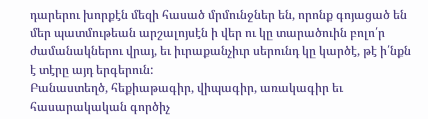դարերու խորքէն մեզի հասած մրմունջներ են, որոնք գոյացած են մեր պատմութեան արշալոյսէն ի վեր ու կը տարածուին բոլո՛ր ժամանակներու վրայ, եւ իւրաքանչիւր սերունդ կը կարծէ, թէ ի՛նքն է տէրը այդ երգերուն:
Բանաստեղծ, հեքիաթագիր, վիպագիր, առակագիր եւ հասարակական գործիչ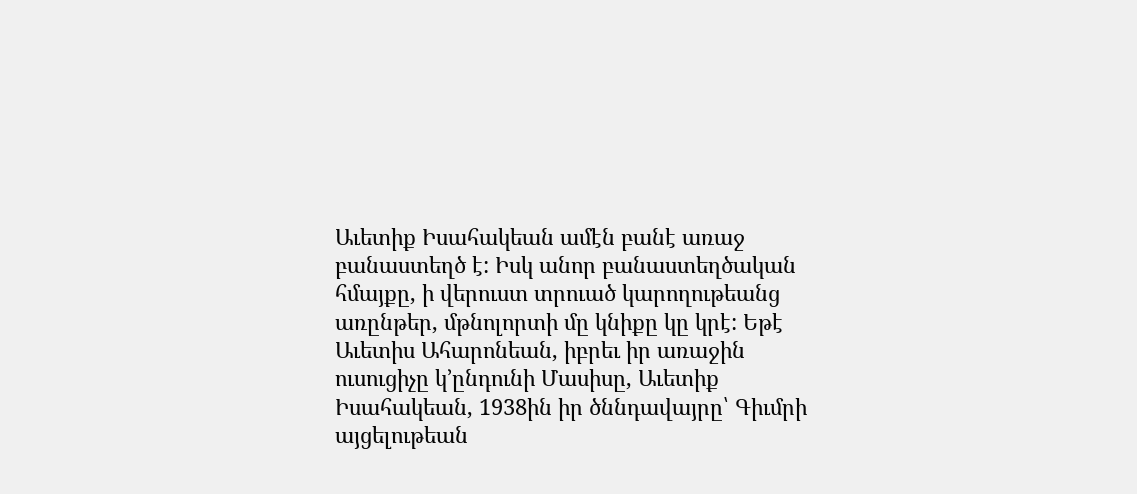Աւետիք Իսահակեան ամէն բանէ առաջ բանաստեղծ է: Իսկ անոր բանաստեղծական հմայքը, ի վերուստ տրուած կարողութեանց առընթեր, մթնոլորտի մը կնիքը կը կրէ: Եթէ Աւետիս Ահարոնեան, իբրեւ իր առաջին ուսուցիչը կ’ընդունի Մասիսը, Աւետիք Իսահակեան, 1938ին իր ծննդավայրը՝ Գիւմրի այցելութեան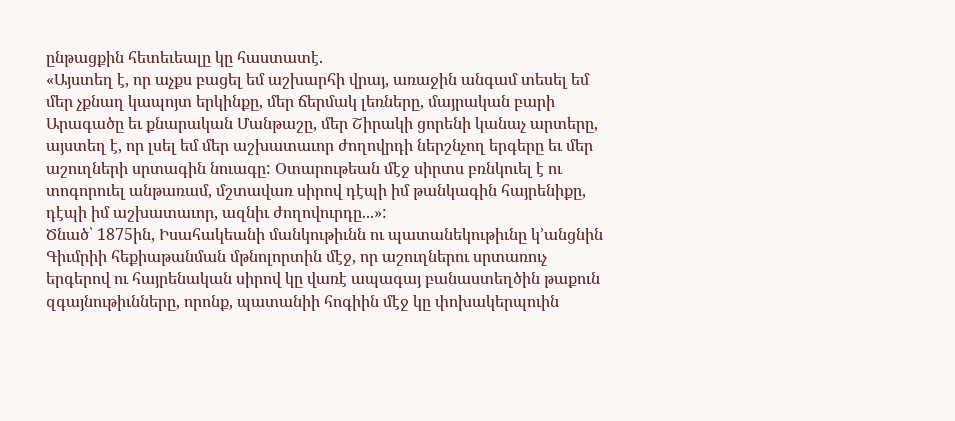ընթացքին հետեւեալը կը հաստատէ.
«Այստեղ է, որ աչքս բացել եմ աշխարհի վրայ, առաջին անգամ տեսել եմ մեր չքնաղ կապոյտ երկինքը, մեր ճերմակ լեռները, մայրական բարի Արագածը եւ քնարական Մանթաշը, մեր Շիրակի ցորենի կանաչ արտերը, այստեղ է, որ լսել եմ մեր աշխատաւոր ժողովրդի ներշնչող երգերը եւ մեր աշուղների սրտագին նուագը: Օտարութեան մէջ սիրտս բռնկուել է ու տոգորուել անթառամ, մշտավառ սիրով դէպի իմ թանկագին հայրենիքը, դէպի իմ աշխատաւոր, ազնիւ ժողովուրդը...»:
Ծնած՝ 1875ին, Իսահակեանի մանկութիւնն ու պատանեկութիւնը կ’անցնին Գիւմրիի հեքիաթանման մթնոլորտին մէջ, որ աշուղներու սրտառուչ երգերով ու հայրենական սիրով կը վառէ ապագայ բանաստեղծին թաքուն զգայնութիւնները, որոնք, պատանիի հոգիին մէջ կը փոխակերպուին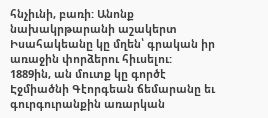հնչիւնի, բառի: Անոնք նախակրթարանի աշակերտ Իսահակեանը կը մղեն՝ գրական իր առաջին փորձերու հիւսելու:
1889ին, ան մուտք կը գործէ Էջմիածնի Գէորգեան ճեմարանը եւ գուրգուրանքին առարկան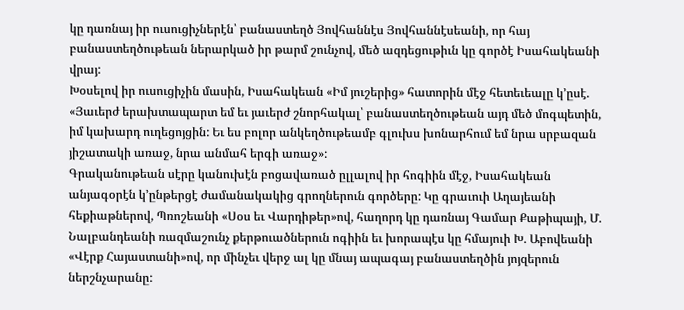կը դառնայ իր ուսուցիչներէն՝ բանաստեղծ Յովհաննէս Յովհաննէսեանի, որ հայ բանաստեղծութեան ներարկած իր թարմ շունչով, մեծ ազդեցութիւն կը գործէ Իսահակեանի վրայ:
Խօսելով իր ուսուցիչին մասին, Իսահակեան «Իմ յուշերից» հատորին մէջ հետեւեալը կ’ըսէ.
«Յաւերժ երախտապարտ եմ եւ յաւերժ շնորհակալ՝ բանաստեղծութեան այդ մեծ մոգպետին, իմ կախարդ ուղեցոյցին: Եւ ես բոլոր անկեղծութեամբ գլուխս խոնարհում եմ նրա սրբազան յիշատակի առաջ, նրա անմահ երգի առաջ»:
Գրականութեան սէրը կանուխէն բոցավառած ըլլալով իր հոգիին մէջ, Իսահակեան անյագօրէն կ’ընթերցէ ժամանակակից գրողներուն գործերը: Կը գրաւուի Աղայեանի հեքիաթներով, Պռոշեանի «Սօս եւ Վարդիթեր»ով, հաղորդ կը դառնայ Գամար Քաթիպայի, Մ. Նալբանդեանի ռազմաշունչ քերթուածներուն ոգիին եւ խորապէս կը հմայուի Խ. Աբովեանի «Վէրք Հայաստանի»ով, որ մինչեւ վերջ ալ կը մնայ ապագայ բանաստեղծին յոյզերուն ներշնչարանը: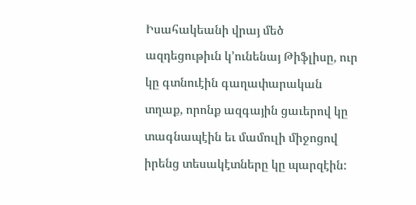Իսահակեանի վրայ մեծ ազդեցութիւն կ’ունենայ Թիֆլիսը, ուր կը գտնուէին գաղափարական տղաք, որոնք ազգային ցաւերով կը տագնապէին եւ մամուլի միջոցով իրենց տեսակէտները կը պարզէին: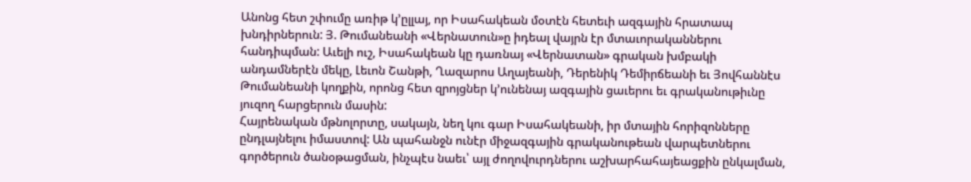Անոնց հետ շփումը առիթ կ’ըլլայ, որ Իսահակեան մօտէն հետեւի ազգային հրատապ խնդիրներուն: Յ. Թումանեանի «Վերնատուն»ը իդեալ վայրն էր մտաւորականներու հանդիպման: Աւելի ուշ, Իսահակեան կը դառնայ «Վերնատան» գրական խմբակի անդամներէն մեկը, Լեւոն Շանթի, Ղազարոս Աղայեանի, Դերենիկ Դեմիրճեանի եւ Յովհաննէս Թումանեանի կողքին, որոնց հետ զրոյցներ կ’ունենայ ազգային ցաւերու եւ գրականութիւնը յուզող հարցերուն մասին:
Հայրենական մթնոլորտը, սակայն, նեղ կու գար Իսահակեանի, իր մտային հորիզոնները ընդլայնելու իմաստով: Ան պահանջն ունէր միջազգային գրականութեան վարպետներու գործերուն ծանօթացման, ինչպէս նաեւ՝ այլ ժողովուրդներու աշխարհահայեացքին ընկալման,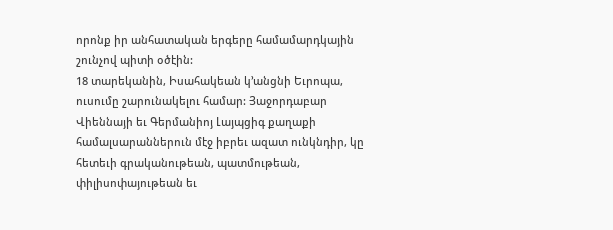որոնք իր անհատական երգերը համամարդկային շունչով պիտի օծէին:
18 տարեկանին, Իսահակեան կ’անցնի Եւրոպա, ուսումը շարունակելու համար: Յաջորդաբար Վիեննայի եւ Գերմանիոյ Լայպցիգ քաղաքի համալսարաններուն մէջ իբրեւ ազատ ունկնդիր, կը հետեւի գրականութեան, պատմութեան, փիլիսոփայութեան եւ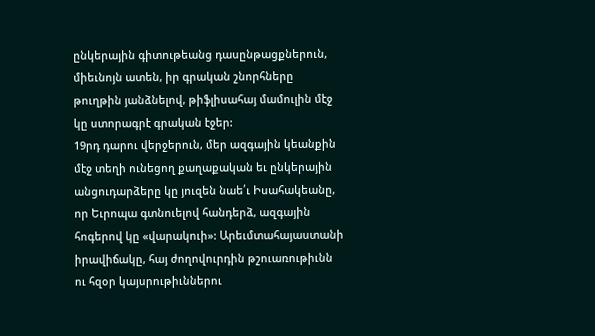ընկերային գիտութեանց դասընթացքներուն, միեւնոյն ատեն, իր գրական շնորհները թուղթին յանձնելով, թիֆլիսահայ մամուլին մէջ կը ստորագրէ գրական էջեր:
19րդ դարու վերջերուն, մեր ազգային կեանքին մէջ տեղի ունեցող քաղաքական եւ ընկերային անցուդարձերը կը յուզեն նաե՛ւ Իսահակեանը, որ Եւրոպա գտնուելով հանդերձ, ազգային հոգերով կը «վարակուի»: Արեւմտահայաստանի իրավիճակը, հայ ժողովուրդին թշուառութիւնն ու հզօր կայսրութիւններու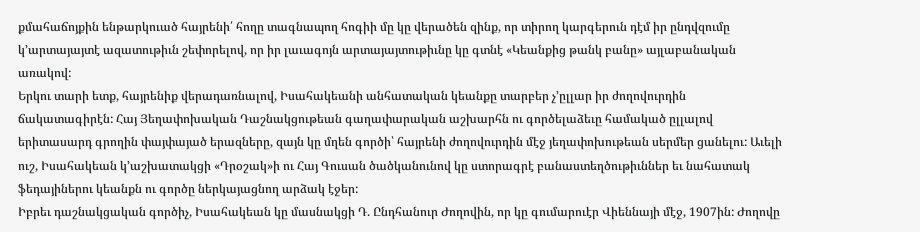քմահաճոյքին ենթարկուած հայրենի՛ հողը տագնապող հոգիի մը կը վերածեն զինք, որ տիրող կարգերուն դէմ իր ընդվզումը կ’արտայայտէ ազատութիւն շեփորելով, որ իր լաւագոյն արտայայտութիւնը կը գտնէ «Կեանքից թանկ բանը» այլաբանական առակով:
Երկու տարի ետք, հայրենիք վերադառնալով, Իսահակեանի անհատական կեանքը տարբեր չ’ըլլար իր ժողովուրդին ճակատագիրէն: Հայ Յեղափոխական Դաշնակցութեան գաղափարական աշխարհն ու գործելաձեւը համակած ըլլալով երիտասարդ գրողին փայփայած երազները, զայն կը մղեն գործի՝ հայրենի ժողովուրդին մէջ յեղափոխութեան սերմեր ցանելու: Աւելի ուշ, Իսահակեան կ’աշխատակցի «Դրօշակ»ի ու Հայ Գուսան ծածկանունով կը ստորագրէ բանաստեղծութիւններ եւ նահատակ ֆեդայիներու կեանքն ու գործը ներկայացնող արձակ էջեր:
Իբրեւ դաշնակցական գործիչ, Իսահակեան կը մասնակցի Դ. Ընդհանուր Ժողովին, որ կը գումարուէր Վիեննայի մէջ, 1907ին: Ժողովը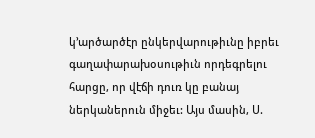կ’արծարծէր ընկերվարութիւնը իբրեւ գաղափարախօսութիւն որդեգրելու հարցը, որ վէճի դուռ կը բանայ ներկաներուն միջեւ: Այս մասին, Ս.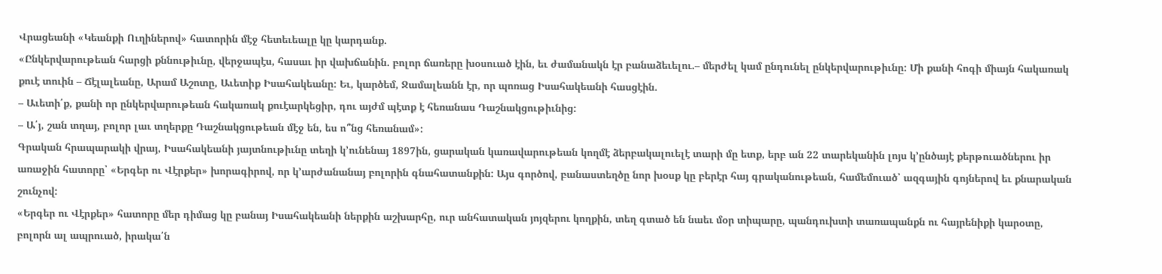Վրացեանի «Կեանքի Ուղիներով» հատորին մէջ հետեւեալը կը կարդանք.
«Ընկերվարութեան հարցի քննութիւնը, վերջապէս, հասաւ իր վախճանին. բոլոր ճառերը խօսուած էին, եւ ժամանակն էր բանաձեւելու.– մերժել կամ ընդունել ընկերվարութիւնը: Մի քանի հոգի միայն հակառակ քուէ տուին – Ճէլալեանը, Արամ Աշոտը, Աւետիք Իսահակեանը: Եւ, կարծեմ, Ջամալեանն էր, որ պոռաց Իսահակեանի հասցէին.
– Աւետի՛ք, քանի որ ընկերվարութեան հակառակ քուէարկեցիր, դու այժմ պէտք է հեռանաս Դաշնակցութիւնից:
– Ա՛յ, շան տղայ, բոլոր լաւ տղերքը Դաշնակցութեան մէջ են, ես ո՞նց հեռանամ»:
Գրական հրապարակի վրայ, Իսահակեանի յայտնութիւնը տեղի կ’ունենայ 1897ին, ցարական կառավարութեան կողմէ ձերբակալուելէ տարի մը ետք, երբ ան 22 տարեկանին լոյս կ’ընծայէ քերթուածներու իր առաջին հատորը՝ «Երգեր ու Վէրքեր» խորագիրով, որ կ’արժանանայ բոլորին գնահատանքին: Այս գործով, բանաստեղծը նոր խօսք կը բերէր հայ գրականութեան, համեմուած՝ ազգային գոյներով եւ քնարական շունչով:
«Երգեր ու Վէրքեր» հատորը մեր դիմաց կը բանայ Իսահակեանի ներքին աշխարհը, ուր անհատական յոյզերու կողքին, տեղ գտած են նաեւ մօր տիպարը, պանդուխտի տառապանքն ու հայրենիքի կարօտը, բոլորն ալ ապրուած, իրակա՛ն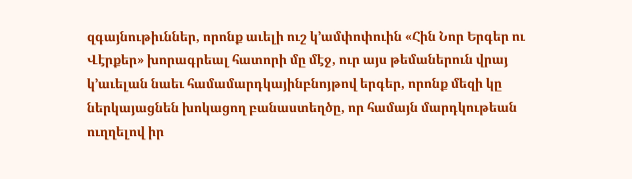զգայնութիւններ, որոնք աւելի ուշ կ’ամփոփուին «Հին Նոր Երգեր ու Վէրքեր» խորագրեալ հատորի մը մէջ, ուր այս թեմաներուն վրայ կ’աւելան նաեւ համամարդկայինբնոյթով երգեր, որոնք մեզի կը ներկայացնեն խոկացող բանաստեղծը, որ համայն մարդկութեան ուղղելով իր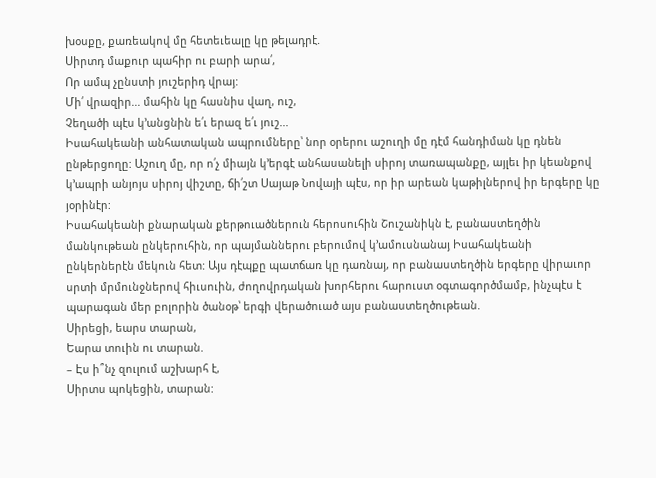խօսքը, քառեակով մը հետեւեալը կը թելադրէ.
Սիրտդ մաքուր պահիր ու բարի արա՛,
Որ ամպ չընստի յուշերիդ վրայ:
Մի՛ վրազիր... մահին կը հասնիս վաղ, ուշ,
Չեղածի պէս կ’անցնին ե՛ւ երազ ե՛ւ յուշ...
Իսահակեանի անհատական ապրումները՝ նոր օրերու աշուղի մը դէմ հանդիման կը դնեն ընթերցողը: Աշուղ մը, որ ո՛չ միայն կ’երգէ անհասանելի սիրոյ տառապանքը, այլեւ իր կեանքով կ’ապրի անյոյս սիրոյ վիշտը, ճի՛շտ Սայաթ Նովայի պէս, որ իր արեան կաթիլներով իր երգերը կը յօրինէր:
Իսահակեանի քնարական քերթուածներուն հերոսուհին Շուշանիկն է, բանաստեղծին մանկութեան ընկերուհին, որ պայմաններու բերումով կ’ամուսնանայ Իսահակեանի ընկերներէն մեկուն հետ: Այս դէպքը պատճառ կը դառնայ, որ բանաստեղծին երգերը վիրաւոր սրտի մրմունջներով հիւսուին, ժողովրդական խորհերու հարուստ օգտագործմամբ, ինչպէս է պարագան մեր բոլորին ծանօթ՝ երգի վերածուած այս բանաստեղծութեան.
Սիրեցի, եարս տարան,
Եարա տուին ու տարան.
– Էս ի՞նչ զուլում աշխարհ է,
Սիրտս պոկեցին, տարան: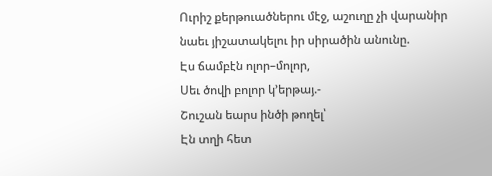Ուրիշ քերթուածներու մէջ, աշուղը չի վարանիր նաեւ յիշատակելու իր սիրածին անունը.
Էս ճամբէն ոլոր–մոլոր,
Սեւ ծովի բոլոր կ’երթայ.-
Շուշան եարս ինծի թողել՝
Էն տղի հետ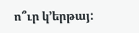ո՞ւր կ’երթայ: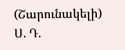(Շարունակելի)
Ս. Դ.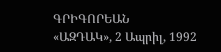ԳՐԻԳՈՐԵԱՆ
«ԱԶԴԱԿ», 2 Ապրիլ, 1992